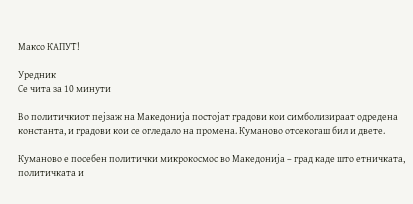Максо КАПУТ!

Уредник
Се чита за 10 минути

Во политичкиот пејзаж на Македонија постојат градови кои симболизираат одредена константа, и градови кои се огледало на промена. Куманово отсекогаш бил и двете.

Куманово е посебен политички микрокосмос во Македонија – град каде што етничката, политичката и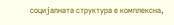социјалната структура е комплексна,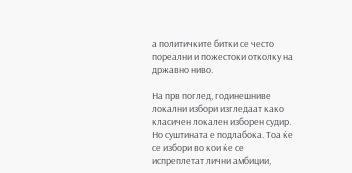а политичките битки се често пореални и пожестоки отколку на државно ниво.

На прв поглед, годинешниве локални избори изгледаат како класичен локален изборен судир. Но суштината е подлабока. Тоа ќе се избори во кои ќе се испреплетат лични амбиции,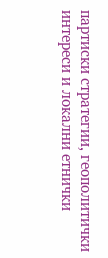партиски стратегии, геополитички интереси и локални етнички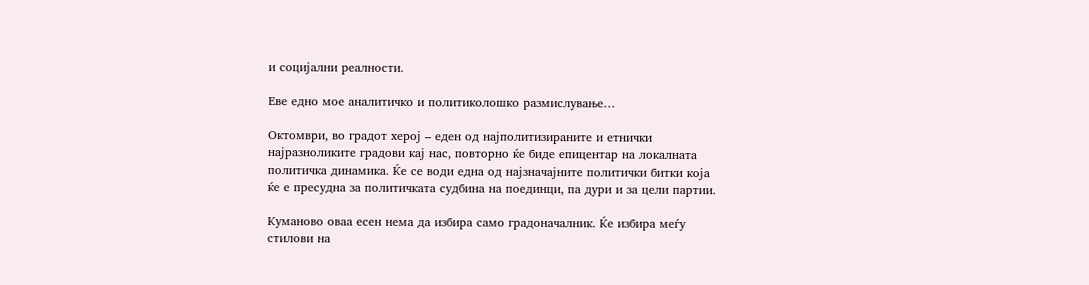и социјални реалности.

Еве едно мое аналитичко и политиколошко размислување…

Oктомври, во градот херој – еден од најполитизираните и етнички најразноликите градови кај нас, повторно ќе биде епицентар на локалната политичка динамика. Ќе се води една од најзначајните политички битки која ќе е пресудна за политичката судбина на поединци, па дури и за цели партии.

Куманово оваа есен нема да избира само градоначалник. Ќе избира меѓу стилови на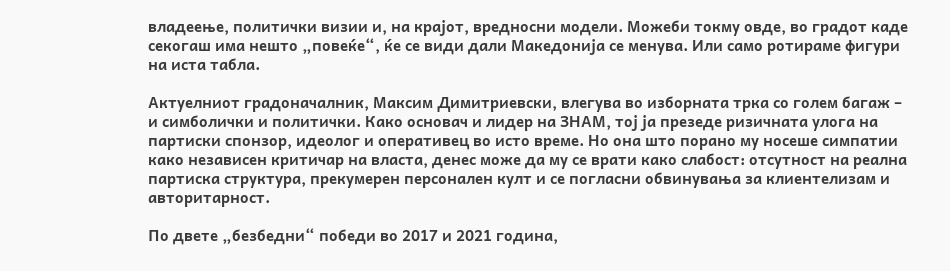владеење, политички визии и, на крајот, вредносни модели. Можеби токму овде, во градот каде секогаш има нешто „повеќе“, ќе се види дали Македонија се менува. Или само ротираме фигури на иста табла.

Актуелниот градоначалник, Максим Димитриевски, влегува во изборната трка со голем багаж – и симболички и политички. Како основач и лидер на ЗНАМ, тој ја презеде ризичната улога на партиски спонзор, идеолог и оперативец во исто време. Но она што порано му носеше симпатии како независен критичар на власта, денес може да му се врати како слабост: отсутност на реална партиска структура, прекумерен персонален култ и се погласни обвинувања за клиентелизам и авторитарност.

По двете „безбедни“ победи во 2017 и 2021 година,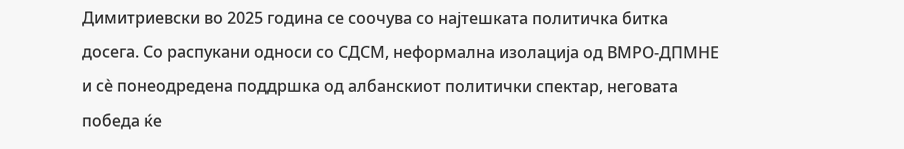Димитриевски во 2025 година се соочува со најтешката политичка битка досега. Со распукани односи со СДСМ, неформална изолација од ВМРО-ДПМНЕ и сè понеодредена поддршка од албанскиот политички спектар, неговата победа ќе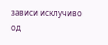зависи исклучиво од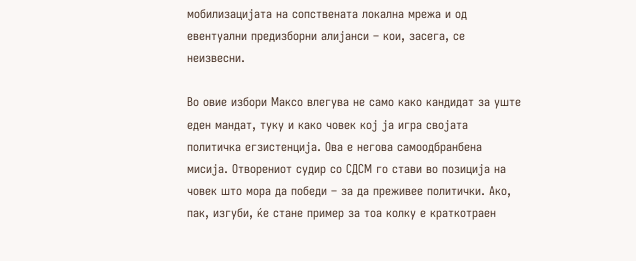мобилизацијата на сопствената локална мрежа и од евентуални предизборни алијанси – кои, засега, се неизвесни.

Во овие избори Максо влегува не само како кандидат за уште еден мандат, туку и како човек кој ја игра својата политичка егзистенција. Ова е негова самоодбранбена мисија. Отворениот судир со СДСМ го стави во позиција на човек што мора да победи – за да преживее политички. Ако, пак, изгуби, ќе стане пример за тоа колку е краткотраен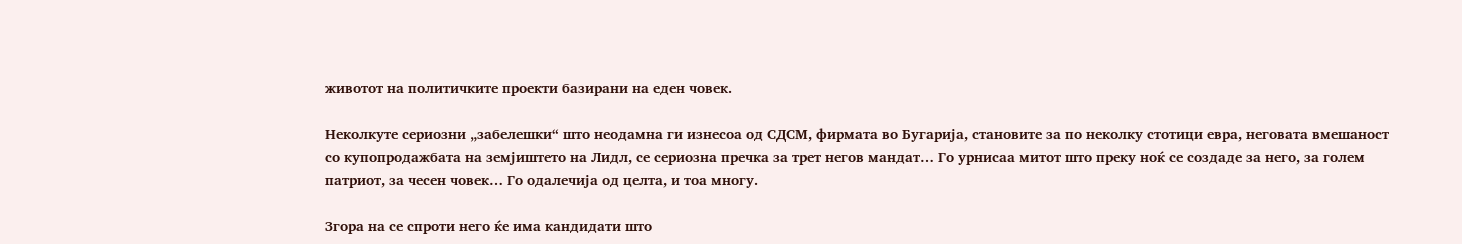животот на политичките проекти базирани на еден човек.

Неколкуте сериозни „забелешки“ што неодамна ги изнесоа од СДСМ, фирмата во Бугарија, становите за по неколку стотици евра, неговата вмешаност со купопродажбата на земјиштето на Лидл, се сериозна пречка за трет негов мандат… Го урнисаа митот што преку ноќ се создаде за него, за голем патриот, за чесен човек… Го одалечија од целта, и тоа многу.

Згора на се спроти него ќе има кандидати што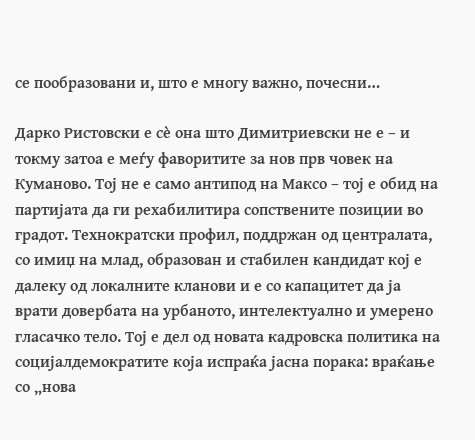се пообразовани и, што е многу важно, почесни…

Дарко Ристовски е сè она што Димитриевски не е – и токму затоа е меѓу фаворитите за нов прв човек на Куманово. Тој не е само антипод на Максо – тој е обид на партијата да ги рехабилитира сопствените позиции во градот. Технократски профил, поддржан од централата, со имиџ на млад, образован и стабилен кандидат кој е далеку од локалните кланови и е со капацитет да ја врати довербата на урбаното, интелектуално и умерено гласачко тело. Тој е дел од новата кадровска политика на социјалдемократите која испраќа јасна порака: враќање со „нова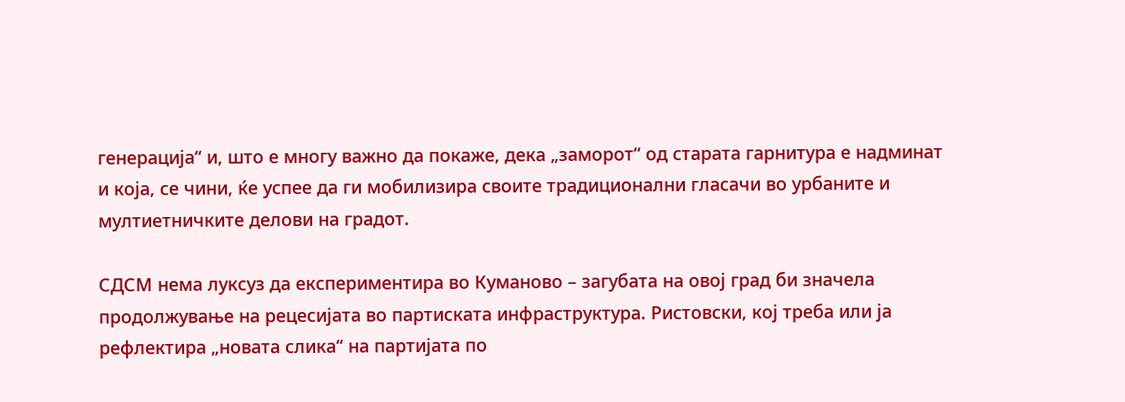генерација“ и, што е многу важно да покаже, дека „заморот“ од старата гарнитура е надминат и која, се чини, ќе успее да ги мобилизира своите традиционални гласачи во урбаните и мултиетничките делови на градот.

СДСМ нема луксуз да експериментира во Куманово – загубата на овој град би значела продолжување на рецесијата во партиската инфраструктура. Ристовски, кој треба или ја рефлектира „новата слика“ на партијата по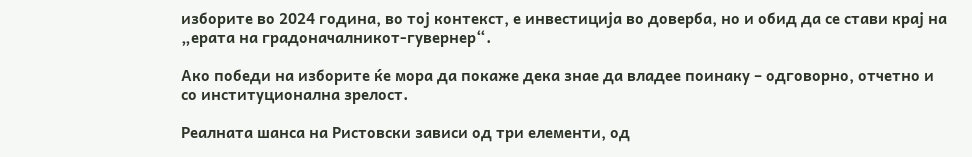изборите во 2024 година, во тој контекст, е инвестиција во доверба, но и обид да се стави крај на „ерaта на градоначалникот-гувернер“.

Ако победи на изборите ќе мора да покаже дека знае да владее поинаку – одговорно, отчетно и со институционална зрелост.

Реалната шанса на Ристовски зависи од три елементи, од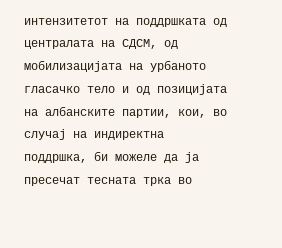интензитетот на поддршката од централата на СДСМ, од мобилизацијата на урбаното гласачко тело и од позицијата на албанските партии, кои, во случај на индиректна поддршка, би можеле да ја пресечат тесната трка во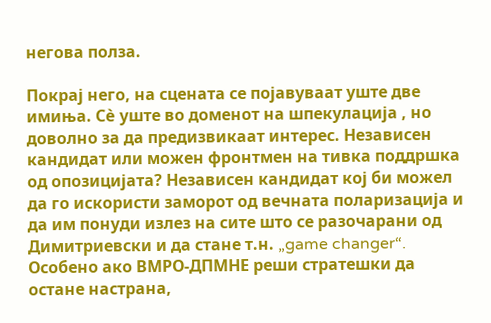негова полза.

Покрај него, на сцената се појавуваат уште две имиња. Сè уште во доменот на шпекулација , но  доволно за да предизвикаат интерес. Независен кандидат или можен фронтмен на тивка поддршка од опозицијата? Независен кандидат кој би можел да го искористи заморот од вечната поларизација и да им понуди излез на сите што се разочарани од Димитриевски и да стане т.н. „game changer“. Особено ако ВМРО-ДПМНЕ реши стратешки да остане настрана,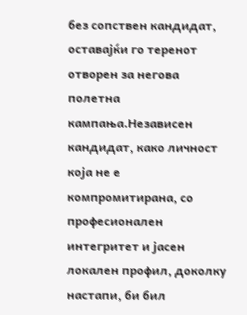без сопствен кандидат, оставајќи го теренот отворен за негова полетна кампања.Независен кандидат, како личност која не е компромитирана, со професионален интегритет и јасен локален профил, доколку настапи, би бил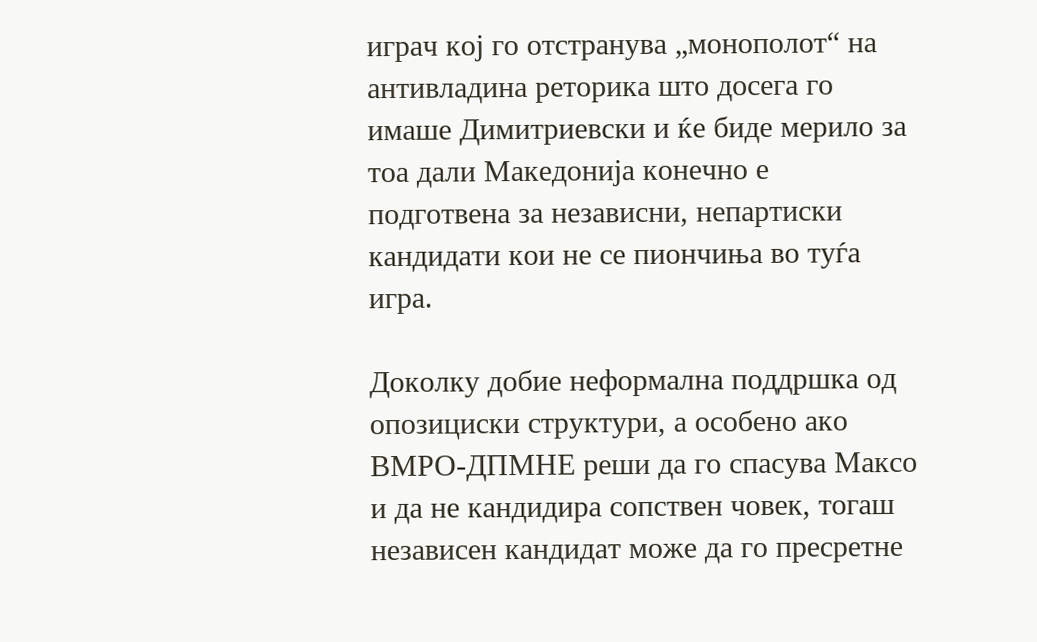играч кој го отстранува „монополот“ на антивладина реторика што досега го имаше Димитриевски и ќе биде мерило за тоа дали Македонија конечно е подготвена за независни, непартиски кандидати кои не се пиончиња во туѓа игра.

Доколку добие неформална поддршка од опозициски структури, а особено ако ВМРО-ДПМНЕ реши да го спасува Максо и да не кандидира сопствен човек, тогаш независен кандидат може да го пресретне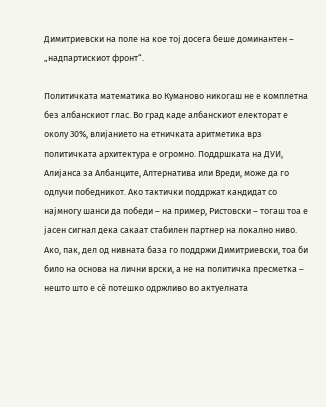Димитриевски на поле на кое тој досега беше доминантен – „надпартискиот фронт“.

Политичката математика во Куманово никогаш не е комплетна без албанскиот глас. Во град каде албанскиот електорат е околу 30%, влијанието на етничката аритметика врз политичката архитектура е огромно. Поддршката на ДУИ, Алијанса за Албанците, Алтернатива или Вреди, може да го одлучи победникот. Ако тактички поддржат кандидат со најмногу шанси да победи – на пример, Ристовски – тогаш тоа е јасен сигнал дека сакаат стабилен партнер на локално ниво. Ако, пак, дел од нивната база го поддржи Димитриевски, тоа би било на основа на лични врски, а не на политичка пресметка – нешто што е сè потешко одржливо во актуелната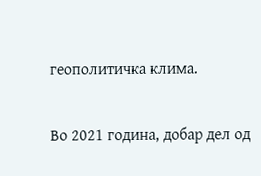геополитичка клима.

Во 2021 година, добар дел од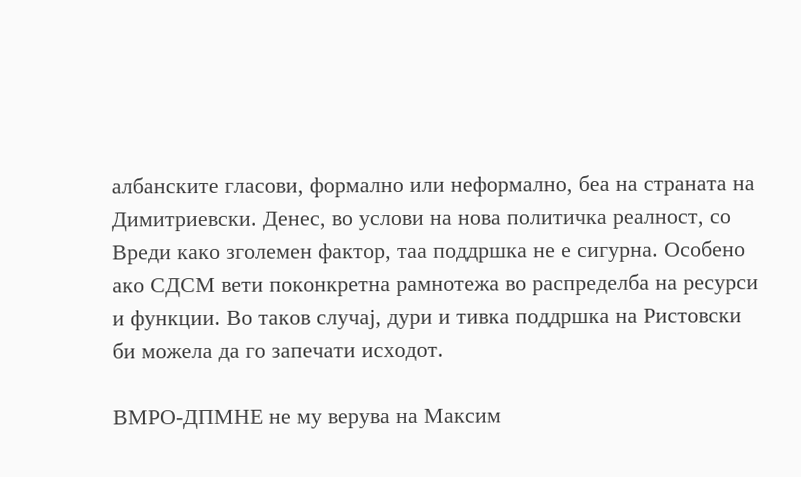албанските гласови, формално или неформално, беа на страната на Димитриевски. Денес, во услови на нова политичка реалност, со Вреди како зголемен фактор, таа поддршка не е сигурна. Особено ако СДСМ вети поконкретна рамнотежа во распределба на ресурси и функции. Во таков случај, дури и тивка поддршка на Ристовски би можела да го запечати исходот.

ВМРО-ДПМНЕ не му верува на Максим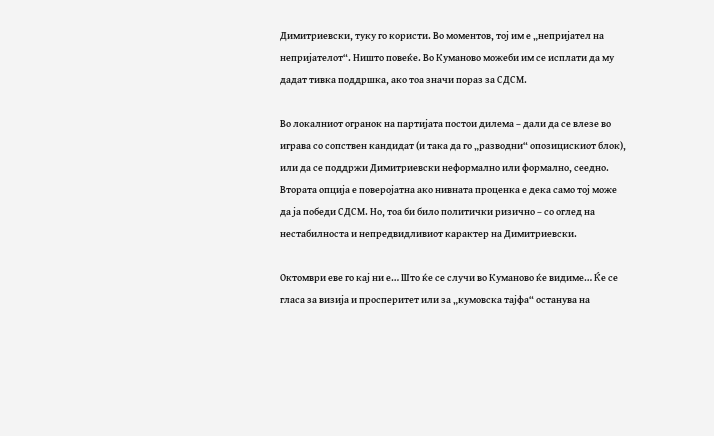Димитриевски, туку го користи. Во моментов, тој им е „непријател на непријателот“. Ништо повеќе. Во Куманово можеби им се исплати да му дадат тивка поддршка, ако тоа значи пораз за СДСМ.

Во локалниот огранок на партијата постои дилема – дали да се влезе во играва со сопствен кандидат (и така да го „разводни“ опозицискиот блок), или да се поддржи Димитриевски неформално или формално, сеедно. Втората опција е поверојатна ако нивната проценка е дека само тој може да ја победи СДСМ. Но, тоа би било политички ризично – со оглед на нестабилноста и непредвидливиот карактер на Димитриевски.

Октомври еве го кај ни е… Што ќе се случи во Куманово ќе видиме… Ќе се гласа за визија и просперитет или за „кумовска тајфа“ останува на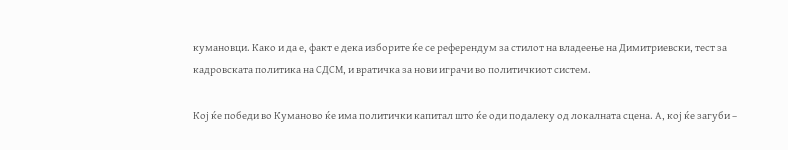кумановци. Како и да е, факт е дека изборите ќе се референдум за стилот на владеење на Димитриевски, тест за кадровската политика на СДСМ, и вратичка за нови играчи во политичкиот систем.

Кој ќе победи во Куманово ќе има политички капитал што ќе оди подалеку од локалната сцена. А, кој ќе загуби –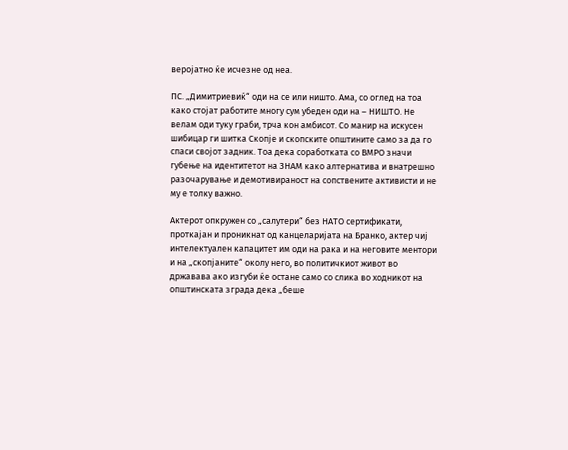веројатно ќе исчезне од неа.

ПС. „Димитриевиќ“ оди на се или ништо. Ама, со оглед на тоа како стојат работите многу сум убеден оди на – НИШТО. Не велам оди туку граби, трча кон амбисот. Со манир на искусен шибицар ги шитка Скопје и скопските општините само за да го спаси својот задник. Тоа дека соработката со ВМРО значи губење на идентитетот на ЗНАМ како алтернатива и внатрешно разочарување и демотивираност на сопствените активисти и не му е толку важно.

Актерот опкружен со „салутери“ без НАТО сертификати, проткајан и проникнат од канцеларијата на Бранко, актер чиј интелектуален капацитет им оди на рака и на неговите ментори и на „скопјаните“ околу него, во политичкиот живот во државава ако изгуби ќе остане само со слика во ходникот на општинската зграда дека „беше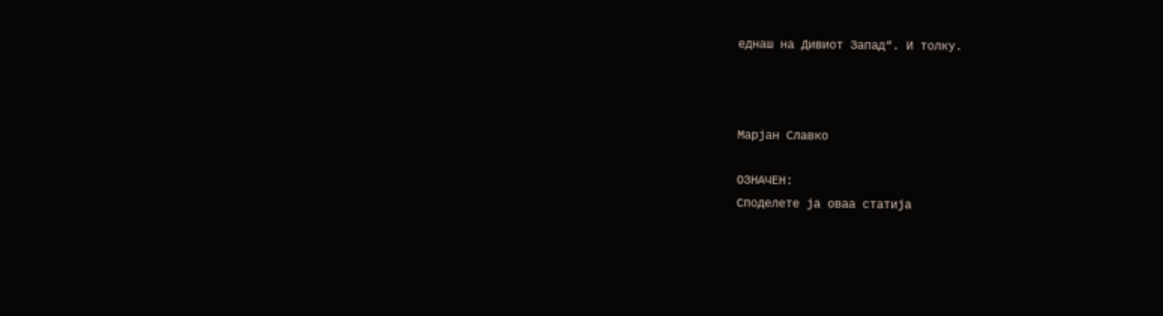еднаш на Дивиот Запад“. И толку.



Марјан Славко

ОЗНАЧЕН:
Споделете ја оваа статија